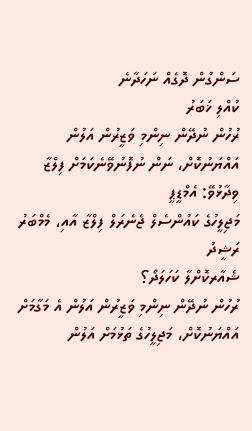ސަންގުން ދޮގެއް ނަހަދާނެ
ކުއްލި ޚަބަރު
ރުހުން ނުދޭން ނިންމި ވަޒީރުން އަލުން އައްޔަނުކޮށް، ނަން ނުފޮނުވޭނެކަމަށް ފިލްޒާ ވިދާޅުވޭ: އެމްޑީޕީ
މަޖިލީހުގެ ކައުންސެލް ޖެނެރަލް ފިލްޒާ އާއި، މެމްބަރު ރަޝީދު
ޝެއާރކޮށްލާ ކަހަލަދޯ؟
ރުހުން ނުދޭން ނިންމި ވަޒީރުން އަލުން އެ މަގާމަށް އައްޔަނުކޮށް، މަޖިލީހުގެ ތަޅުމަށް އަލުން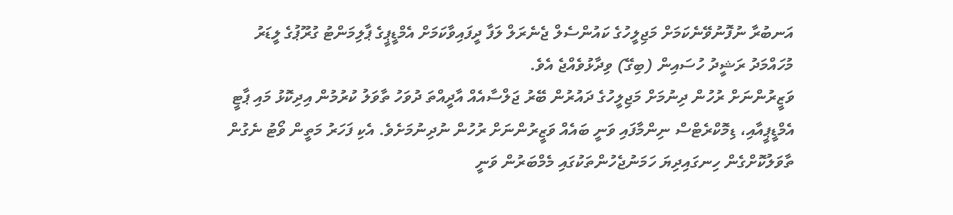އަނބުރާ ނުފޮނުވޭނެކަމަށް މަޖިލީހުގެ ކައުންސެލް ޖެނެރަލް ލަފާ ދީފައިވާކަމަށް އެމްޑީޕީގެ ޕާލިމަންޓު ގުރޫޕުގެ ލީޑަރު މުހައްމަދު ރަޝީދު ހުސައިން (ބިގޭ) ވިދާޅުވެއްޖެ އެވެ.
ވަޒީރުންނަށް ރުހުން ދިނުމަށް މަޖިލީހުގެ ދައުރުން ބޭރު ޖަލްސާއެއް އާދީއްތަ ދުވަހު ތާވަލު ކުރުމުން އިދިކޮޅު މައި ޕާޓީ އެމްޑީޕީއާއި، ޑިމޮކްރެޓްސް ނިންމާފައި ވަނީ ބައެއް ވަޒީރުންނަށް ރުހުން ނުދިނުމަށެވެ. އެކި ފަހަރު މަތީން ވޯޓު ނެގުން ތާވަލުކޮށްގެން ހިނގައިދިޔަ ހަމަނުޖެހުންތަކުގައި މެމްބަރުން ވަނީ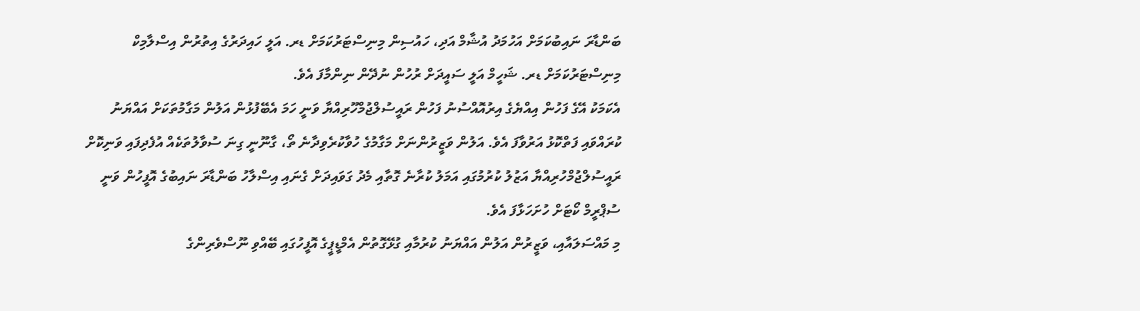ބަންޑާރަ ނައިބުކަމަށް އަހުމަދު އުޝާމް އަދި، ހައުސިން މިނިސްޓަރުކަމަށް ޑރ. އަލީ ހައިދަރުގެ އިތުރުން އިސްލާމިކް މިނިސްޓަރުކަމަށް ޑރ. ޝަހީމް އަލީ ސައީދަށް ރުހުން ނުދޭން ނިންމާފަ އެވެ.
އެކަމަކު އޭގެ ފަހުން އިއްޔެގެ އިރުއޮއްސުނު ފަހުން ރައީސުލްޖުމްހޫރިއްޔާ ވަނީ ހަމަ އެބޭފުޅުން އަލުން މަގާމުތަކަށް އައްޔަނު ކުރައްވައި ފަތްކޮޅު އަރުވާފަ އެވެ. އަލުން ވަޒީރުންނަށް މަގާމުގެ ހުވާކުރެވިދާނެ ތޯ، ގާނޫނީ ގިނަ ސުވާލުތަކެއް އުފެދިފައި ވަނިކޮށް ރައީސުލްޖުމްހުރިއްޔާ އަޒުލު ކުރުމުގައި އަމަލު ކުރާނެ ގޮތާއި މެދު ގަވައިދަށް ގެނައި އިސްލާހު ބަންޑާރަ ނައިބުގެ އޮފީހުން ވަނީ ސުޕްރީމް ކޯޓަށް ހުށަހަޅާފަ އެވެ.
މި މައްސަލައާއި، ވަޒީރުން އަލުން އައްޔަނު ކުރުމާއި ގުޅޭގޮތުން އެމްޑީޕީގެ އޮފީހުގައި ބޭއްވި ނޫސްވެރިންގެ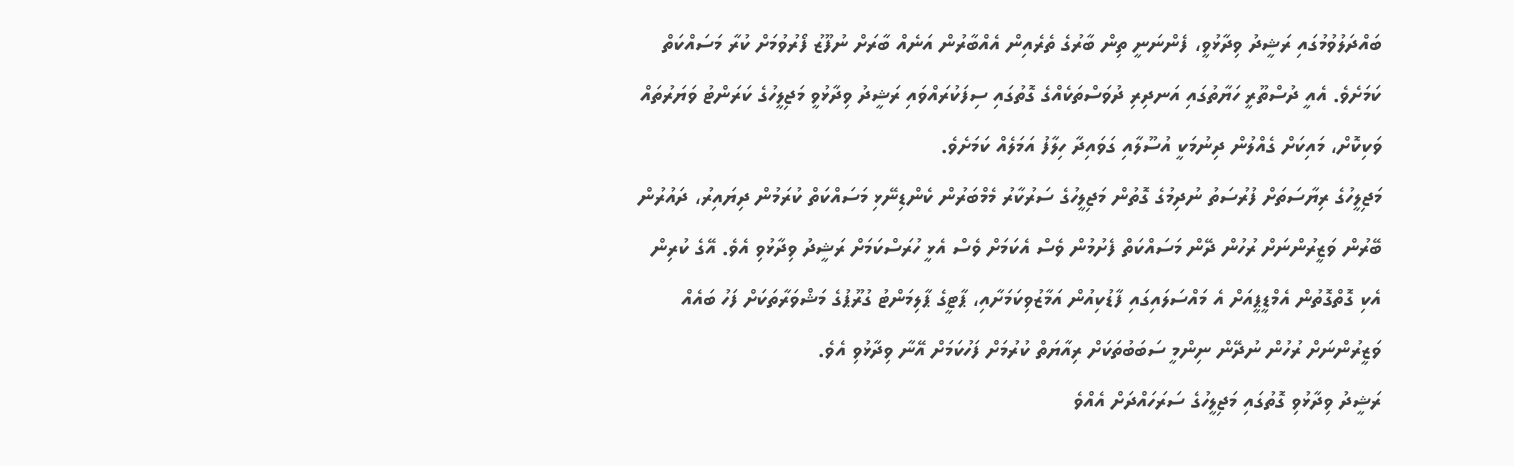ބައްދަލުވުމުގައި ރަޝީދު ވިދާޅުވީ، ފެންނަނީ ތިން ބާރުގެ ތެރެއިން އެއްބާރުން އަނެއް ބާރަށް ނުފޫޒު ފޯރުވުމަށް ކުރާ މަސައްކަތް ކަމަށެވެ. އެއީ ދުސްތޫރީ ހަޔާތުގައި އަނދިރި ދުވަސްތަކެއްގެ ގޮތުގައި ސިފަކުރައްވައި ރަޝީދު ވިދާޅުވީ މަޖިލީހުގެ ކަރަންޓު ވަޔަރުތައް ވަކިކޮށް، މައިކަށް ގެއްލުން ދިނުމަކީ އުސޫލާއި ގަވައިދާ ހިލާފު އަމަލެއް ކަމަށެވެ.
މަޖިލީހުގެ ރިޔާސަތަށް ފުރުސަތު ނުދިމުގެ ގޮތުން މަޖިލީހުގެ ސަރުކާރު މެމްބަރުން ކެންޑިނޭޅި މަސައްކަތް ކުރަމުން ދިޔައިރު، ދައުރުން ބޭރުން ވަޒީރުންނަށް ރުހުން ދޭން މަސައްކަތް ފެށުމުން ވެސް އެކަމަށް ވެސް އެޅީ ހުރަސްކަމަށް ރަޝީދު ވިދާޅުވި އެވެ. އޭގެ ކުރިން އެކި ގޮތްގޮތުން އެމްޑީޕީއަށް އެ މައްސަލައިގައި ފާޑުކިއުން އަމާޒުވިކަމަށާއި، ޕާޓީގެ ޕާލިމަންޓު ގުރޫޕުގެ މަޝްވަރާތަކަށް ފަހު ބައެއް ވަޒީރުންނަށް ރުހުން ނުދޭން ނިންމީ ސަބަބުތަކަށް ރިއާޔަތް ކުރުމަށް ފަހުކަމަށް އޭނާ ވިދާޅުވި އެވެ.
ރަޝީދު ވިދާޅުވި ގޮތުގައި މަޖިލީހުގެ ސަރަހައްދަށް އެއްވެ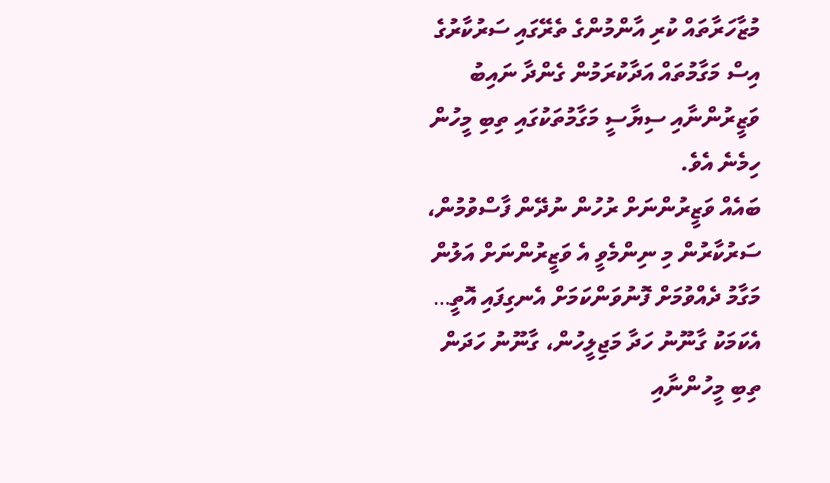މުޒާހަރާތައް ކުރި އާންމުންގެ ތެރޭގައި ސަރުކާރުގެ އިސް މަގާމުތައް އަދާކުރަމުން ގެންދާ ނައިބު ވަޒީރުންނާއި ސިޔާސީ މަގާމުތަކުގައި ތިބި މީހުން ހިމެނެ އެވެ.
ބައެއް ވަޒީރުންނަށް ރުހުން ނުދޭން ފާސްވުމުން، ސަރުކާރުން މި ނިންމެވީ އެ ވަޒީރުންނަށް އަލުން މަގާމު ދެއްވުމަށް ފޮނުވަންކަމަށް އެނގިފައި އޮތީ… އެކަމަކު ގާނޫނު ހަދާ މަޖިލީހުން، ގާނޫނު ހަދަން ތިބި މީހުންނާއި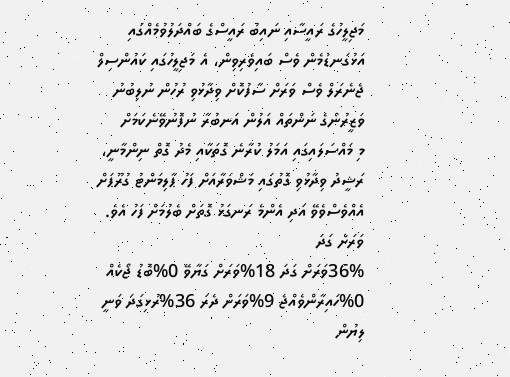މަޖިލީހުގެ ރައީސާއި ނައިބު ރައީސްގެ ބައްދަލުވުމެއްގައި އަޅުގަނޑުމެން ވެސް ބައިވެރިވިން، އެ މަޖިލީހުގައި ކައުންސިލް ޖެނެރަލް ވެސް ވަރަށް ސާފުކޮށް ވިދާޅުވި ރުހުން ނުލިބުނު ވަޒީރުންގެ ނަންތައް އަލުން އަނބުރާ ނުފޮނުވޭނެކަމަށް
މި މައްސަލައިގައި އަމަލު ކުރާނެ ގޮތަކާއި މެދު ގޮތް ނިންމާނީ، ރަޝީދު ވިދާޅުވި ގޮތުގައި މަޝްވަރާއަށް ފަހު ޕާލިމަންޓު ގުރޫޕަށް އެއްވެސްވެވޭ އަދި އެންމެ ރަނގަޅު ގޮތަށް ބެލުމަށް ފަހު އެވެ.
ވަރަށް ގަދަ
36%ވަރަށް ގަދަ 18%ވަރަށް ގަޔާވޭ 0%ބޮޑު ޖޯކެއް 0%ހައިރާންވެއްޖެ 9%ވަރަށް ދެރަ 36%ރުޅިގަދަ ވަނީ
ލިޔުން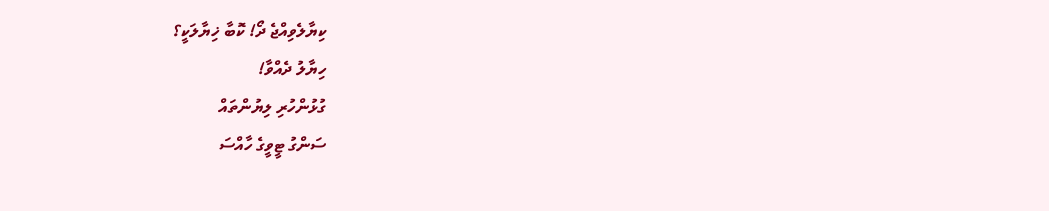ކިޔާލެވިއްޖެ ދޯ! ކޮބާ ޚިޔާލަކީ؟
ހިޔާލު ދެއްވާ!
ގުޅުންހުރި ލިޔުންތައް
ސަންގު ޓީވީގެ ހާއްސަ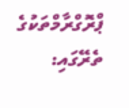ޕްރޮގްރާމްތަކުގެ ތެރޭގައި: